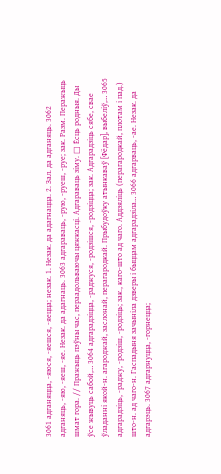3061 адганяцца, -яюся, -яешся, -яецца; незак. 1. Незак. да адагнацца. 2. Зал. да адганяць. 3062 адганяць, -яю, -яеш, -яе. Незак. да адагнаць. 3063 адгараваць, -рую, -руеш, -руе; зак. Разм. Перажыць шмат гора. // Пражыць пэўны час, пераадольваючы цяжкасці. Адгараваць зіму. □ Ёсць родныя. Ды ўсе жывуць сабой,… 3064 адгарадзіцца, -раджуся, -родзішся, -родзіцца; зак. Адгарадзіць сябе, свае ўладанні якой-н. агароджай, заслонай, перагародкай. Прыбудоўку атынкаваў [Фёдар], выбеліў,… 3065 адгарадзіць, -раджу, -родзіш, -родзіць; зак., каго-што ад чаго. Аддзяліць (перагародкай, плотам і пад.) што-н. ад чаго-н. Гаспадыня зачыніла дзверы і быццам адгарадзіла… 3066 адгарваць, -ае. Незак. да адгарэць. 3067 адгарнуцца, -горнецца;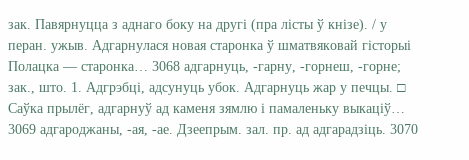зак. Павярнуцца з аднаго боку на другі (пра лісты ў кнізе). / у перан. ужыв. Адгарнулася новая старонка ў шматвяковай гісторыі Полацка — старонка… 3068 адгарнуць, -гарну, -горнеш, -горне; зак., што. 1. Адгрэбці, адсунуць убок. Адгарнуць жар у печцы. □ Саўка прылёг, адгарнуў ад каменя зямлю і памаленьку выкаціў… 3069 адгароджаны, -ая, -ае. Дзеепрым. зал. пр. ад адгарадзіць. 3070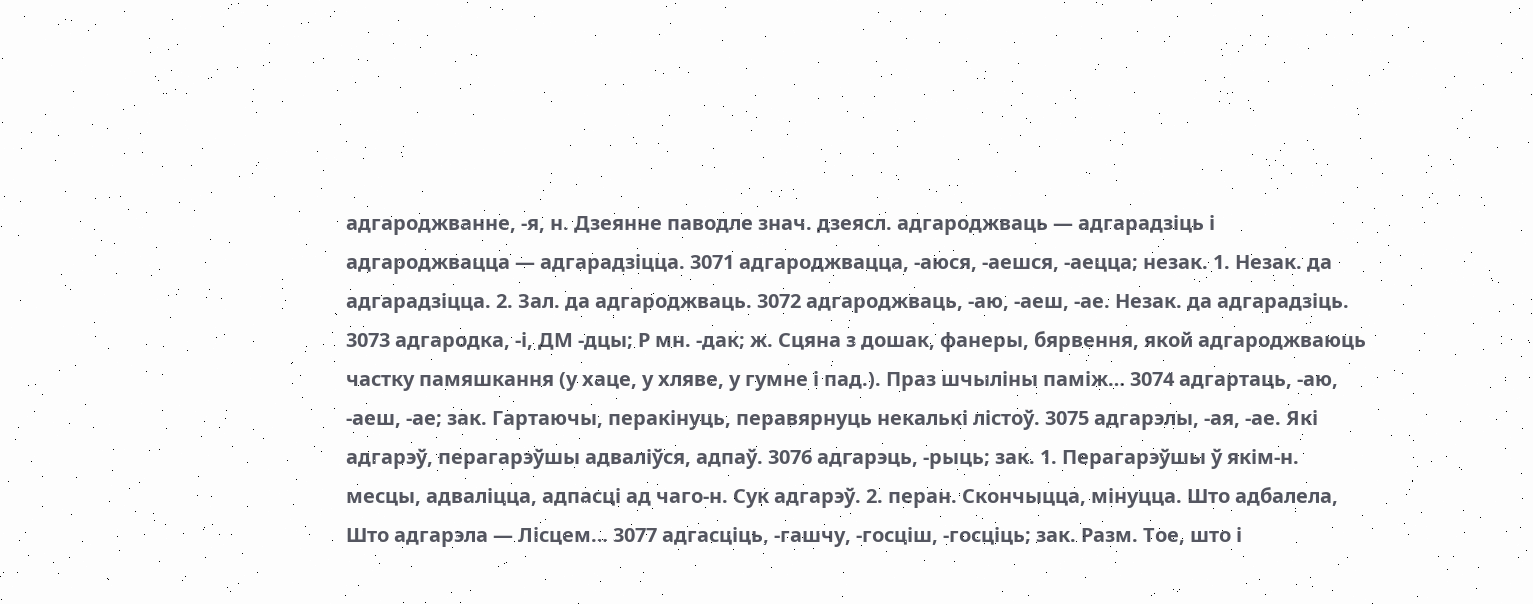адгароджванне, -я, н. Дзеянне паводле знач. дзеясл. адгароджваць — адгарадзіць і адгароджвацца — адгарадзіцца. 3071 адгароджвацца, -аюся, -аешся, -аецца; незак. 1. Незак. да адгарадзіцца. 2. Зал. да адгароджваць. 3072 адгароджваць, -аю, -аеш, -ае. Незак. да адгарадзіць. 3073 адгародка, -і, ДМ -дцы; Р мн. -дак; ж. Сцяна з дошак, фанеры, бярвення, якой адгароджваюць частку памяшкання (у хаце, у хляве, у гумне і пад.). Праз шчыліны паміж… 3074 адгартаць, -аю, -аеш, -ае; зак. Гартаючы, перакінуць, перавярнуць некалькі лістоў. 3075 адгарэлы, -ая, -ае. Які адгарэў, перагарэўшы адваліўся, адпаў. 3076 адгарэць, -рыць; зак. 1. Перагарэўшы ў якім-н. месцы, адваліцца, адпасці ад чаго-н. Сук адгарэў. 2. перан. Скончыцца, мінуцца. Што адбалела, Што адгарэла — Лісцем… 3077 адгасціць, -гашчу, -госціш, -госціць; зак. Разм. Тое, што і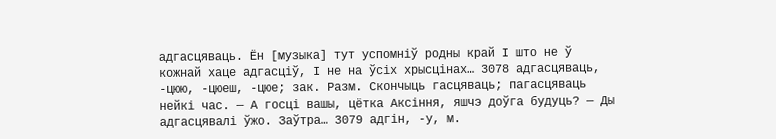адгасцяваць. Ён [музыка] тут успомніў родны край І што не ў кожнай хаце адгасціў, І не на ўсіх хрысцінах… 3078 адгасцяваць, -цюю, -цюеш, -цюе; зак. Разм. Скончыць гасцяваць; пагасцяваць нейкі час. — А госці вашы, цётка Аксіння, яшчэ доўга будуць? — Ды адгасцявалі ўжо. Заўтра… 3079 адгін, -у, м.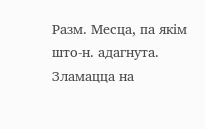Разм. Месца, па якім што-н. адагнута. Зламацца на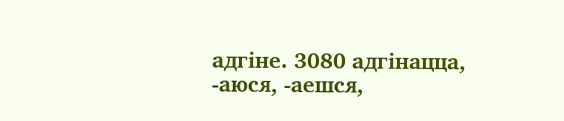адгіне. 3080 адгінацца, -аюся, -аешся,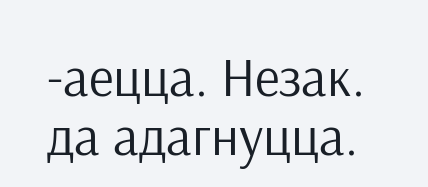-аецца. Незак. да адагнуцца.